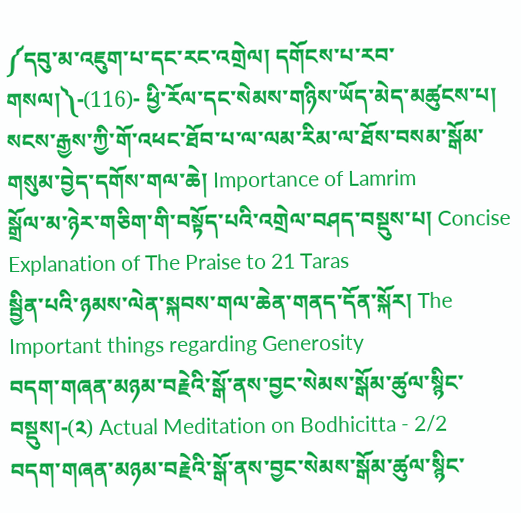༼དབུ་མ་འཇུག་པ་དང་རང་འགྲེལ། དགོངས་པ་རབ་གསལ།༽-(116)- ཕྱི་རོལ་དང་སེམས་གཉིས་ཡོད་མེད་མཚུངས་པ།
སངས་རྒྱས་ཀྱི་གོ་འཕང་ཐོབ་པ་ལ་ལམ་རིམ་ལ་ཐོས་བསམ་སྒོམ་གསུམ་བྱེད་དགོས་གལ་ཆེ། Importance of Lamrim
སྒྲོལ་མ་ཉེར་གཅིག་གི་བསྟོད་པའི་འགྲེལ་བཤད་བསྡུས་པ། Concise Explanation of The Praise to 21 Taras
སྦྱིན་པའི་ཉམས་ལེན་སྐབས་གལ་ཆེན་གནད་དོན་སྐོར། The Important things regarding Generosity
བདག་གཞན་མཉམ་བརྗེའི་སྒོ་ནས་བྱང་སེམས་སྒོམ་ཚུལ་སྙིང་བསྡུས།-(༢) Actual Meditation on Bodhicitta - 2/2
བདག་གཞན་མཉམ་བརྗེའི་སྒོ་ནས་བྱང་སེམས་སྒོམ་ཚུལ་སྙིང་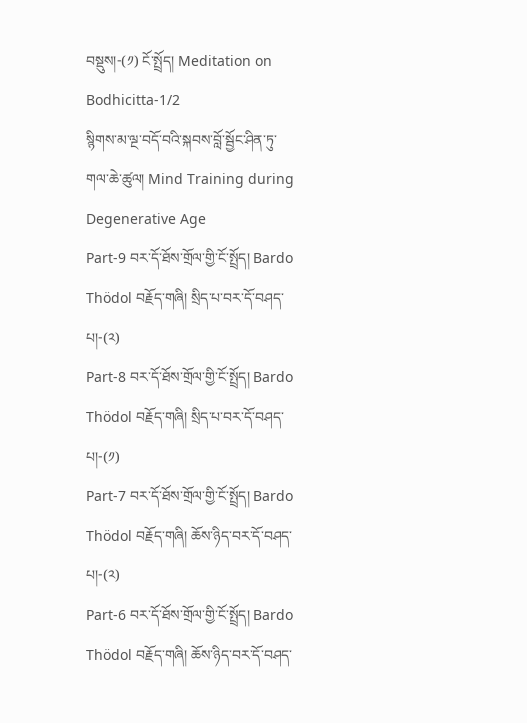བསྡུས།-(༡) ངོ་སྤྲོད། Meditation on Bodhicitta-1/2
སྙིགས་མ་ལྔ་བདོ་བའི་སྐབས་བློ་སྦྱོང་ཤིན་ཏུ་གལ་ཆེ་ཚུལ། Mind Training during Degenerative Age
Part-9 བར་དོ་ཐོས་གྲོལ་གྱི་ངོ་སྤྲོད། Bardo Thödol བརྗོད་གཞི། སྲིད་པ་བར་དོ་བཤད་པ།-(༢)
Part-8 བར་དོ་ཐོས་གྲོལ་གྱི་ངོ་སྤྲོད། Bardo Thödol བརྗོད་གཞི། སྲིད་པ་བར་དོ་བཤད་པ།-(༡)
Part-7 བར་དོ་ཐོས་གྲོལ་གྱི་ངོ་སྤྲོད། Bardo Thödol བརྗོད་གཞི། ཆོས་ཉིད་བར་དོ་བཤད་པ།-(༢)
Part-6 བར་དོ་ཐོས་གྲོལ་གྱི་ངོ་སྤྲོད། Bardo Thödol བརྗོད་གཞི། ཆོས་ཉིད་བར་དོ་བཤད་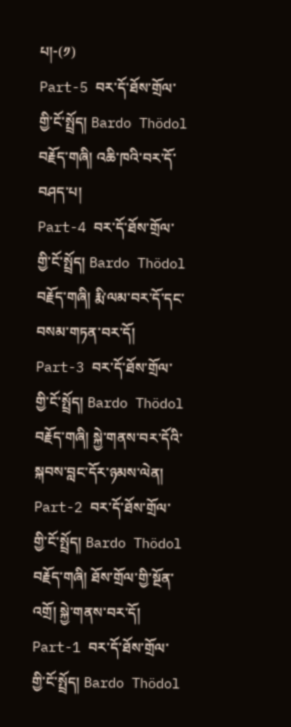པ།-(༡)
Part-5 བར་དོ་ཐོས་གྲོལ་གྱི་ངོ་སྤྲོད། Bardo Thödol བརྗོད་གཞི། འཆི་ཁའི་བར་དོ་བཤད་པ།
Part-4 བར་དོ་ཐོས་གྲོལ་གྱི་ངོ་སྤྲོད། Bardo Thödol བརྗོད་གཞི། རྨི་ལམ་བར་དོ་དང་བསམ་གཏན་བར་དོ།
Part-3 བར་དོ་ཐོས་གྲོལ་གྱི་ངོ་སྤྲོད། Bardo Thödol བརྗོད་གཞི། སྐྱེ་གནས་བར་དོའི་སྐབས་བླང་དོར་ཉམས་ལེན།
Part-2 བར་དོ་ཐོས་གྲོལ་གྱི་ངོ་སྤྲོད། Bardo Thödol བརྗོད་གཞི། ཐོས་གྲོལ་གྱི་སྔོན་འགྲོ། སྐྱེ་གནས་བར་དོ།
Part-1 བར་དོ་ཐོས་གྲོལ་གྱི་ངོ་སྤྲོད། Bardo Thödol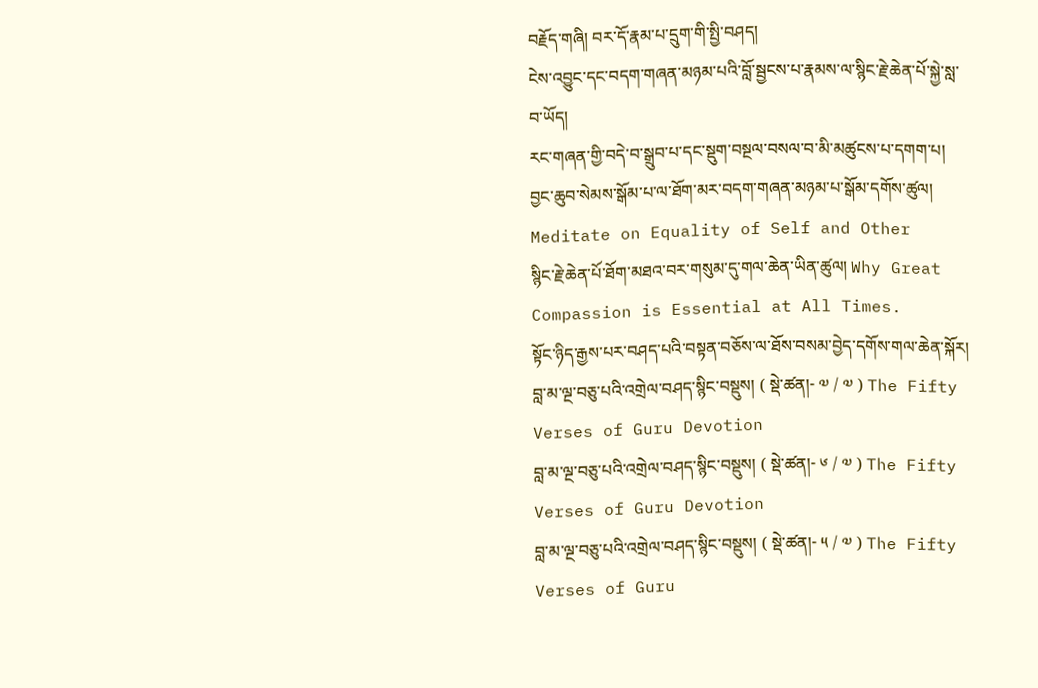བརྗོད་གཞི། བར་དོ་རྣམ་པ་དྲུག་གི་སྤྱི་བཤད།
ངེས་འབྱུང་དང་བདག་གཞན་མཉམ་པའི་བློ་སྦྱངས་པ་རྣམས་ལ་སྙིང་རྗེ་ཆེན་པོ་སྐྱེ་སླ་བ་ཡོད།
རང་གཞན་གྱི་བདེ་བ་སྒྲུབ་པ་དང་སྡུག་བསྔལ་བསལ་བ་མི་མཚུངས་པ་དགག་པ།
བྱང་ཆུབ་སེམས་སྒོམ་པ་ལ་ཐོག་མར་བདག་གཞན་མཉམ་པ་སྒོམ་དགོས་ཚུལ། Meditate on Equality of Self and Other
སྙིང་རྗེ་ཆེན་པོ་ཐོག་མཐའ་བར་གསུམ་དུ་གལ་ཆེན་ཡིན་ཚུལ། Why Great Compassion is Essential at All Times.
སྟོང་ཉིད་རྒྱས་པར་བཤད་པའི་བསྟན་བཅོས་ལ་ཐོས་བསམ་བྱེད་དགོས་གལ་ཆེན་སྐོར།
བླ་མ་ལྔ་བཅུ་པའི་འགྲེལ་བཤད་སྙིང་བསྡུས། ( སྡེ་ཚན།- ༧ / ༧ ) The Fifty Verses of Guru Devotion
བླ་མ་ལྔ་བཅུ་པའི་འགྲེལ་བཤད་སྙིང་བསྡུས། ( སྡེ་ཚན།- ༦ / ༧ ) The Fifty Verses of Guru Devotion
བླ་མ་ལྔ་བཅུ་པའི་འགྲེལ་བཤད་སྙིང་བསྡུས། ( སྡེ་ཚན།- ༥ / ༧ ) The Fifty Verses of Guru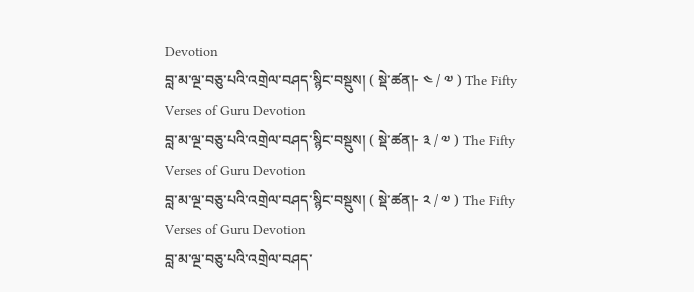Devotion
བླ་མ་ལྔ་བཅུ་པའི་འགྲེལ་བཤད་སྙིང་བསྡུས། ( སྡེ་ཚན།- ༤ / ༧ ) The Fifty Verses of Guru Devotion
བླ་མ་ལྔ་བཅུ་པའི་འགྲེལ་བཤད་སྙིང་བསྡུས། ( སྡེ་ཚན།- ༣ / ༧ ) The Fifty Verses of Guru Devotion
བླ་མ་ལྔ་བཅུ་པའི་འགྲེལ་བཤད་སྙིང་བསྡུས། ( སྡེ་ཚན།- ༢ / ༧ ) The Fifty Verses of Guru Devotion
བླ་མ་ལྔ་བཅུ་པའི་འགྲེལ་བཤད་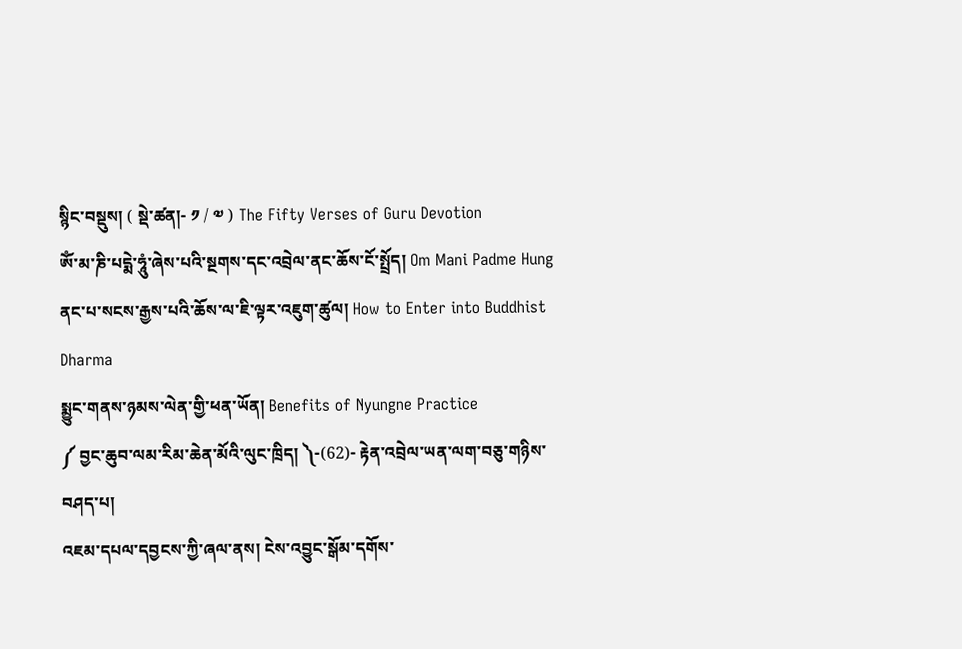སྙིང་བསྡུས། ( སྡེ་ཚན།- ༡ / ༧ ) The Fifty Verses of Guru Devotion
ཨོཾ་མ་ཎི་པདྨེ་ཧཱུཾ་ཞེས་པའི་སྔགས་དང་འབྲེལ་ནང་ཆོས་ངོ་སྤྲོད། Om Mani Padme Hung
ནང་པ་སངས་རྒྱས་པའི་ཆོས་ལ་ཇི་ལྟར་འཇུག་ཚུལ། How to Enter into Buddhist Dharma
སྨྱུང་གནས་ཉམས་ལེན་གྱི་ཕན་ཡོན། Benefits of Nyungne Practice
༼ བྱང་ཆུབ་ལམ་རིམ་ཆེན་མོའི་ལུང་ཁྲིད། ༽-(62)- རྟེན་འབྲེལ་ཡན་ལག་བཅུ་གཉིས་བཤད་པ།
འཇམ་དཔལ་དབྱངས་ཀྱི་ཞལ་ནས། ངེས་འབྱུང་སྒོམ་དགོས་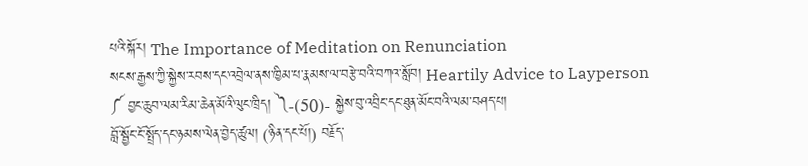པའི་སྐོར། The Importance of Meditation on Renunciation
སངས་རྒྱས་ཀྱི་སྐྱེས་རབས་དང་འབྲེལ་ནས་ཁྱིམ་པ་རྣམས་ལ་བརྩེ་བའི་བཀའ་སློབ། Heartily Advice to Layperson
༼ བྱང་ཆུབ་ལམ་རིམ་ཆེན་མོའི་ལུང་ཁྲིད། ༽-(50)- སྐྱེས་བུ་འབྲིང་དང་ཐུན་མོང་བའི་ལམ་བཤད་པ།
བློ་སྦྱོང་ངོ་སྤྲོད་དང་ཉམས་ལེན་བྱེད་ཚུལ། (ཉིན་དང་པོ།) བརྗོད་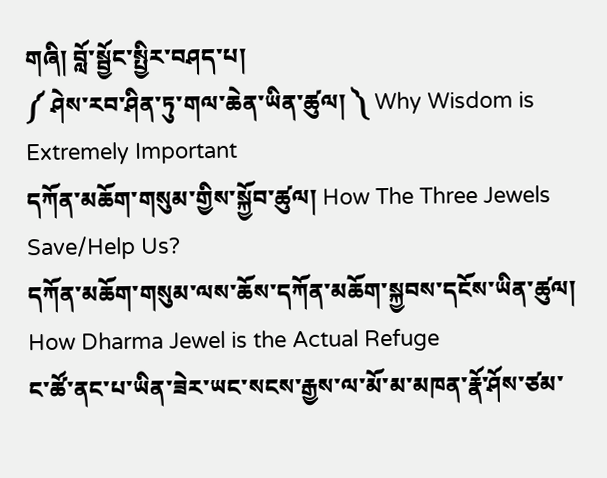གཞི། བློ་སྦྱོང་སྤྱིར་བཤད་པ།
༼ ཤེས་རབ་ཤིན་ཏུ་གལ་ཆེན་ཡིན་ཚུལ། ༽ Why Wisdom is Extremely Important
དཀོན་མཆོག་གསུམ་གྱིས་སྐྱོབ་ཚུལ། How The Three Jewels Save/Help Us?
དཀོན་མཆོག་གསུམ་ལས་ཆོས་དཀོན་མཆོག་སྐྱབས་དངོས་ཡིན་ཚུལ། How Dharma Jewel is the Actual Refuge
ང་ཚོ་ནང་པ་ཡིན་ཟེར་ཡང་སངས་རྒྱས་ལ་མོ་མ་མཁན་རྣོ་ཤོས་ཙམ་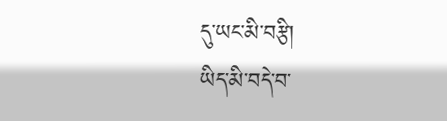དུ་ཡང་མི་བརྩི།
ཡིད་མི་བདེ་བ་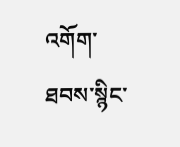འགོག་ཐབས་སྙིང་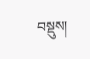བསྡུས།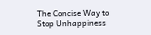The Concise Way to Stop Unhappiness